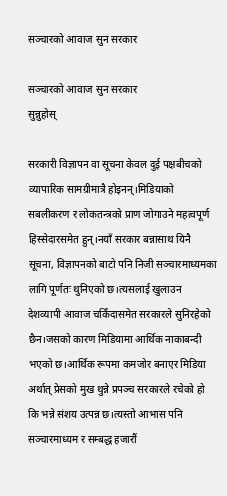सञ्चारको आवाज सुन सरकार

सञ्चारको आवाज सुन सरकार
सुन्नुहोस्

सरकारी विज्ञापन वा सूचना केवल दुई पक्षबीचको व्यापारिक सामग्रीमात्रै होइनन्।मिडियाको सबलीकरण र लोकतन्त्रको प्राण जोगाउने महत्वपूर्ण हिस्सेदारसमेत हुन्।नयाँ सरकार बन्नासाथ यिनै सूचना, विज्ञापनको बाटो पनि निजी सञ्चारमाध्यमका लागि पूर्णतः थुनिएको छ।त्यसलाई खुलाउन देशव्यापी आवाज चर्किंदासमेत सरकारले सुनिरहेको छैन।जसको कारण मिडियामा आर्थिक नाकाबन्दी भएको छ।आर्थिक रूपमा कमजोर बनाएर मिडिया अर्थात् प्रेसको मुख थुन्ने प्रपञ्च सरकारले रचेको हो कि भन्ने संशय उत्पन्न छ।त्यस्तो आभास पनि सञ्चारमाध्यम र सम्बद्ध हजारौं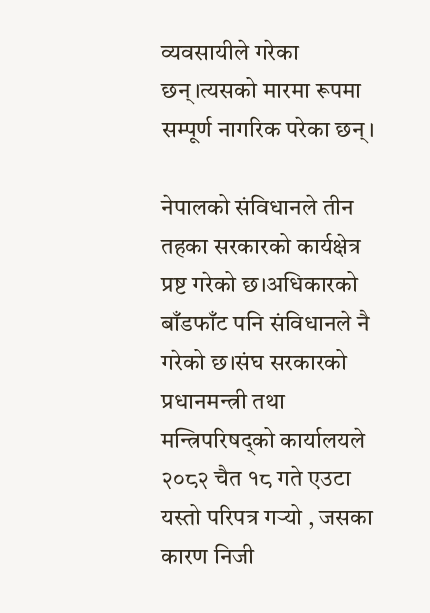व्यवसायीले गरेका छन्।त्यसको मारमा रूपमा सम्पूर्ण नागरिक परेका छन्।

नेपालको संविधानले तीन तहका सरकारको कार्यक्षेत्र प्रष्ट गरेको छ।अधिकारको बाँडफाँट पनि संविधानले नै गरेको छ।संघ सरकारको प्रधानमन्त्री तथा मन्त्रिपरिषद्को कार्यालयले २०८२ चैत १८ गते एउटा यस्तो परिपत्र गर्‍यो , जसका कारण निजी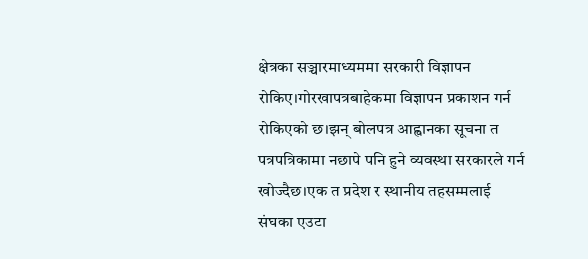क्षेत्रका सञ्चारमाध्यममा सरकारी विज्ञापन रोकिए।गोरखापत्रबाहेकमा विज्ञापन प्रकाशन गर्न रोकिएको छ।झन् बोलपत्र आह्वानका सूचना त पत्रपत्रिकामा नछापे पनि हुने व्यवस्था सरकारले गर्न खोज्दैछ।एक त प्रदेश र स्थानीय तहसम्मलाई संघका एउटा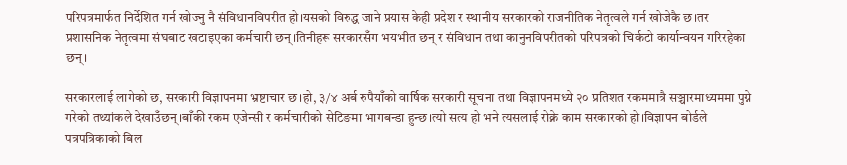परिपत्रमार्फत निर्देशित गर्न खोज्नु नै संविधानविपरीत हो।यसको विरुद्ध जाने प्रयास केही प्रदेश र स्थानीय सरकारको राजनीतिक नेतृत्वले गर्न खोजेकै छ।तर प्रशासनिक नेतृत्वमा संघबाट खटाइएका कर्मचारी छन्।तिनीहरू सरकारसँग भयभीत छन् र संविधान तथा कानुनविपरीतको परिपत्रको चिर्कटो कार्यान्वयन गरिरहेका छन्।

सरकारलाई लागेको छ, सरकारी विज्ञापनमा भ्रष्टाचार छ।हो, ३/४ अर्ब रुपैयाँको वार्षिक सरकारी सूचना तथा विज्ञापनमध्ये २० प्रतिशत रकममात्रै सञ्चारमाध्यममा पुग्ने गरेको तथ्यांकले देखाउँछन्।बाँकी रकम एजेन्सी र कर्मचारीको सेटिङमा भागबन्डा हुन्छ।त्यो सत्य हो भने त्यसलाई रोक्ने काम सरकारको हो।विज्ञापन बोर्डले पत्रपत्रिकाको बिल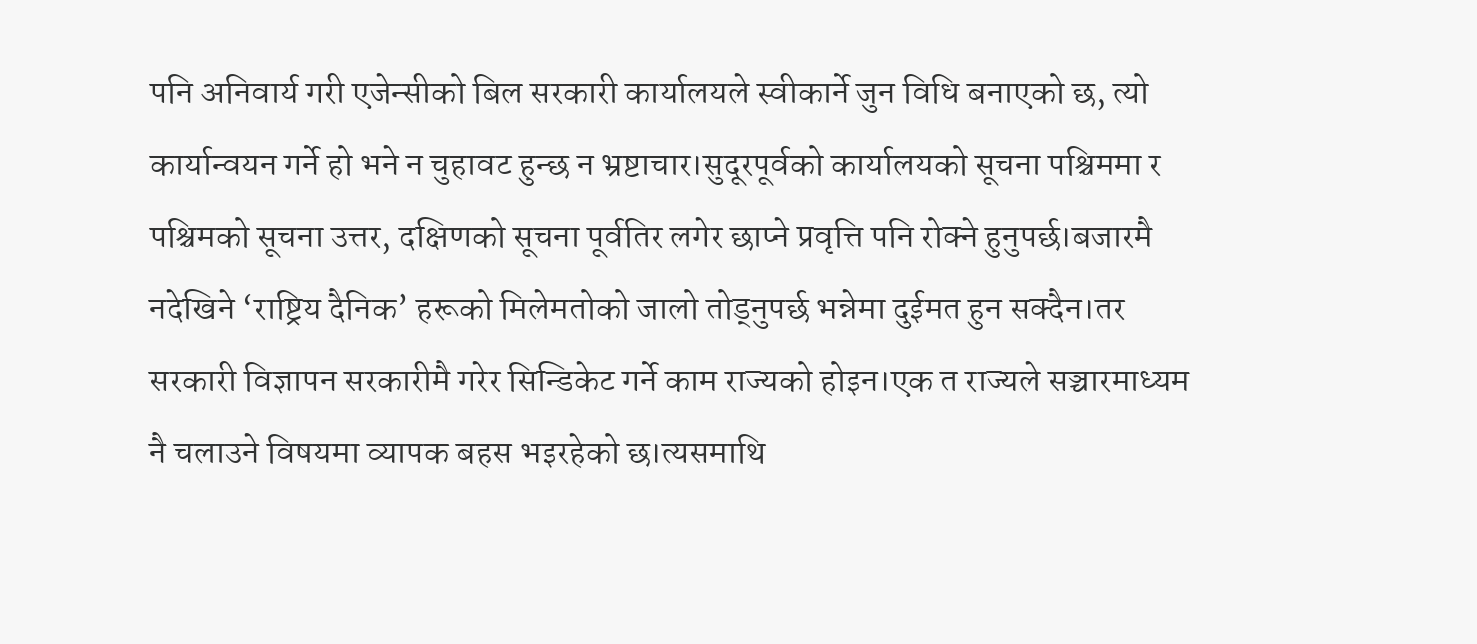पनि अनिवार्य गरी एजेन्सीको बिल सरकारी कार्यालयले स्वीकार्ने जुन विधि बनाएको छ, त्यो कार्यान्वयन गर्ने हो भने न चुहावट हुन्छ न भ्रष्टाचार।सुदूरपूर्वको कार्यालयको सूचना पश्चिममा र पश्चिमको सूचना उत्तर, दक्षिणको सूचना पूर्वतिर लगेर छाप्ने प्रवृत्ति पनि रोक्ने हुनुपर्छ।बजारमै नदेखिने ‘राष्ट्रिय दैनिक’ हरूको मिलेमतोको जालो तोड्नुपर्छ भन्नेमा दुईमत हुन सक्दैन।तर सरकारी विज्ञापन सरकारीमै गरेर सिन्डिकेट गर्ने काम राज्यको होइन।एक त राज्यले सञ्चारमाध्यम नै चलाउने विषयमा व्यापक बहस भइरहेको छ।त्यसमाथि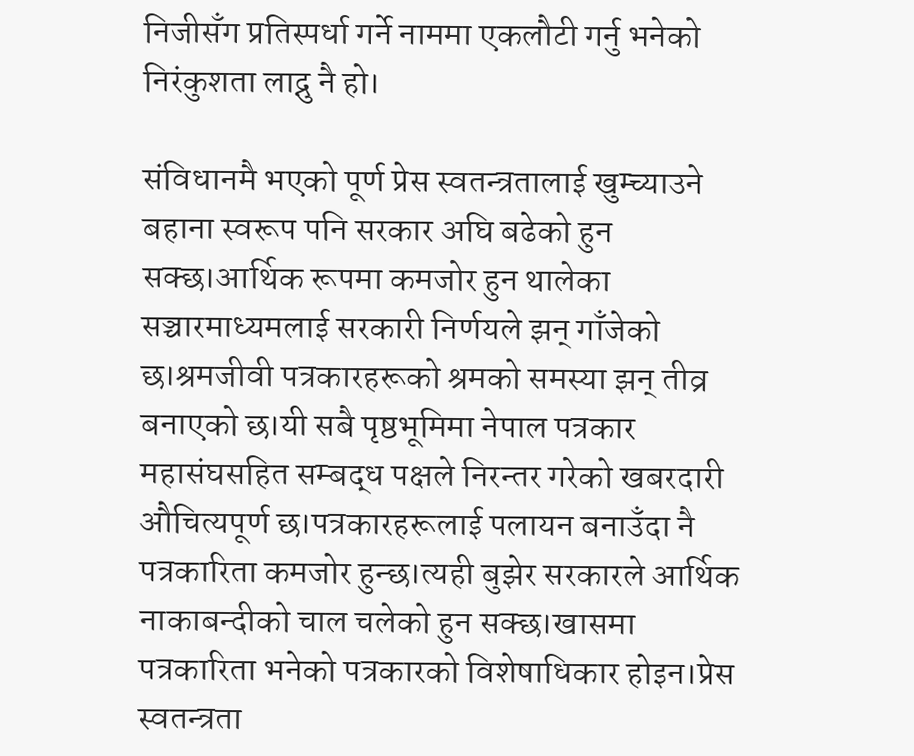निजीसँग प्रतिस्पर्धा गर्ने नाममा एकलौटी गर्नु भनेको निरंकुशता लाद्नु नै हो।

संविधानमै भएको पूर्ण प्रेस स्वतन्त्रतालाई खुम्च्याउने बहाना स्वरूप पनि सरकार अघि बढेको हुन सक्छ।आर्थिक रूपमा कमजोर हुन थालेका सञ्चारमाध्यमलाई सरकारी निर्णयले झन् गाँजेको छ।श्रमजीवी पत्रकारहरूको श्रमको समस्या झन् तीव्र बनाएको छ।यी सबै पृष्ठभूमिमा नेपाल पत्रकार महासंघसहित सम्बद्ध पक्षले निरन्तर गरेको खबरदारी औचित्यपूर्ण छ।पत्रकारहरूलाई पलायन बनाउँदा नै पत्रकारिता कमजोर हुन्छ।त्यही बुझेर सरकारले आर्थिक नाकाबन्दीको चाल चलेको हुन सक्छ।खासमा पत्रकारिता भनेको पत्रकारको विशेषाधिकार होइन।प्रेस स्वतन्त्रता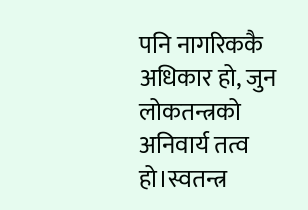पनि नागरिककै अधिकार हो, जुन लोकतन्त्रको अनिवार्य तत्व हो।स्वतन्त्र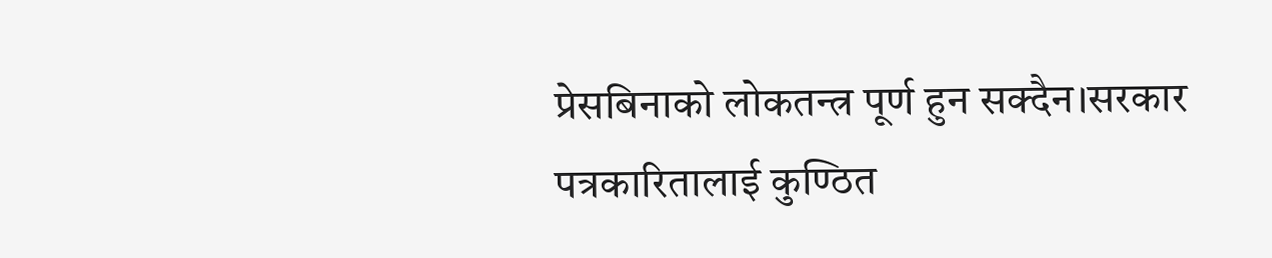प्रेसबिनाको लोकतन्त्र पूर्ण हुन सक्दैन।सरकार पत्रकारितालाई कुण्ठित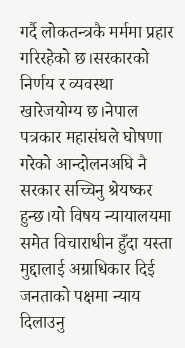गर्दै लोकतन्त्रकै मर्ममा प्रहार गरिरहेको छ।सरकारको निर्णय र व्यवस्था खारेजयोग्य छ।नेपाल पत्रकार महासंघले घोषणा गरेको आन्दोलनअघि नै सरकार सच्चिनु श्रेयष्कर हुन्छ।यो विषय न्यायालयमा समेत विचाराधीन हुँदा यस्ता मुद्दालाई अग्राधिकार दिई जनताको पक्षमा न्याय दिलाउनु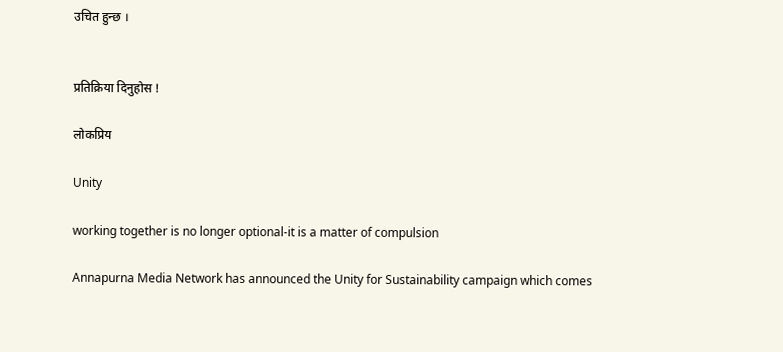उचित हुन्छ ।


प्रतिक्रिया दिनुहोस !

लोकप्रिय

Unity

working together is no longer optional-it is a matter of compulsion

Annapurna Media Network has announced the Unity for Sustainability campaign which comes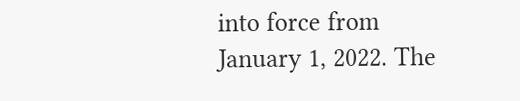into force from January 1, 2022. The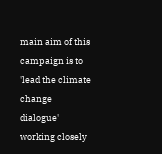main aim of this campaign is to 'lead the climate change dialogue' working closely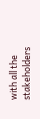with all the stakeholders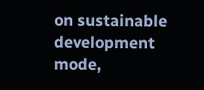on sustainable development mode,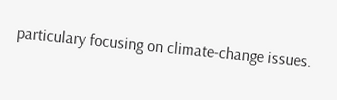particulary focusing on climate-change issues.